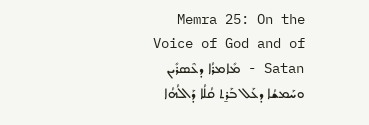Memra 25: On the Voice of God and of Satan - ܡܺܐܡܪܳܐ ܕܥܶܣܪܺܝܢ ܘܚܰܡܫܳܐ ܕܥܰܠ ܒܰܪ̱ܬ ܩܳܠܳܐ ܕܰܐܠܳܗܳܐ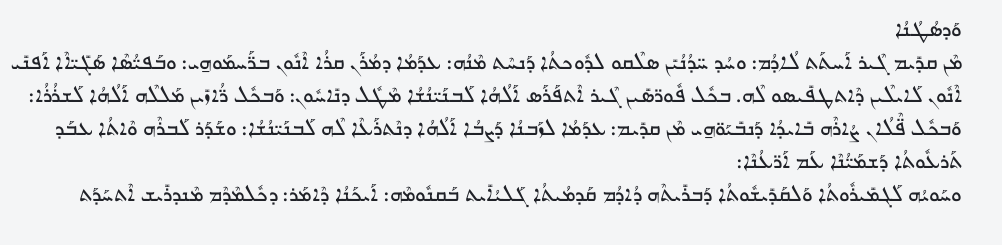ܘܰܕܤܳܛܳܢܳܐ
ܡܶܢ ܩܕܺܝܡ ܓܶܝܪ ܐܰܚܬܰܬ ܠܳܐܕܳܡ: ܘܚܳܕ ܚ̈ܕܳܢܳܝܺܢ ܣܠܶܩܘ ܠܕܽܘܟܬܳܐ ܕܰܢܚܶܬ ܡܶܢܳܗ: ܥܕܰܡܳܐ ܕܡܳܪܰܢ ܩܪܳܐ ܐܶܢܽܘܢ ܒܪ̈ܰܚܡܰܘܗ̱ܝ: ܘܒܰܦܝ̈ܳܣܶܐ ܣܰܓܺܝ̈ܐܶܐ ܐܰܦܢܺܝ ܐܶܢܽܘܢ ܠܰܐܝܠܶܝܢ ܕܶܐܬܛܦܺܝܣܘ ܠܶܗ. ܒܟܽܠ ܦܽܘܪ̈ܣܺܝܢ ܓܶܝܪ ܐܶܬܦܰܪܰܣ ܐܰܠܳܗܳܐ ܠܰܒܢܰܝ̈ܢܳܫܳܐ ܡܶܛܽܠ ܕܢܺܐܚܽܘܢ: ܘܰܒܟܽܠ ܪ̈ܳܐܙܺܝܢ ܡܰܠܠܶܗ ܐܰܠܳܗܳܐ ܠܰܫܪܳܪܳܐ: ܘܰܒܟܽܠ ܦ̈ܶܠܳܐܢ ܨܳܐܪܶܗ ܒܺܐܝܕܳܐ ܕܰܢܒܺܝܰܘ̈ܗ̱ܝ ܡܶܢ ܩܕܺܝܡ: ܥܕܰܡܳܐ ܠܙܰܒܢܳܐ ܕܰܨܒܳܐ ܐܰܠܳܗܳܐ ܕܢܶܬܪܰܥܶܐ ܠܶܗ ܠܰܒܢܰܝ̈ܢܳܫܳܐ: ܘܫܰܕܰܪ ܠܰܒܪܶܗ ܘܶܐܬܳܐ ܥܒܰܕ ܬܰܪܥܽܘܬܳܐ ܕܰܫܡܰܝ̈ܳܢܶܐ ܥܰܡ ܐܰܪ̈ܥܳܢܶܐ:
ܘܚܰܘܝܳܗ ܠܰܓܡܺܝܪܽܘܬܳܐ ܘܰܠܩܰܕܺܝܫܽܘܬܳܐ ܕܰܒܪܺܝܬܶܗ ܕܳܐܕܳܡ ܩܰܕܡܳܝܬܳܐ ܓܰܠܝܳܐܺܝܬ ܒܰܩܢܽܘܡܶܗ: ܐܰܝܟܰܢܳܐ ܕܶܐܡܰܪ: ܕܟܽܠܡܶܕܶܡ ܡܶܢܕܪܺܝܫ ܐܶܬܚܰܕܰܬ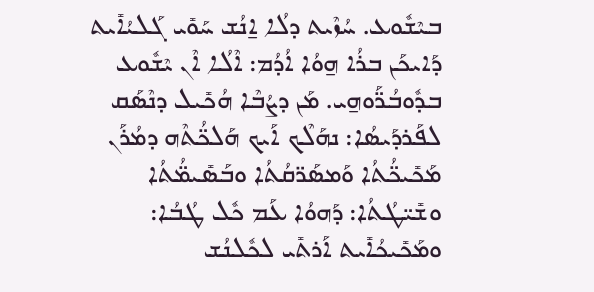ܒܝܶܫܽܘܥ. ܚܳܙܶܝܬ ܕܠܳܐ ܐ̱ܢܳܫ ܚܰܘܺܝ ܓܰܠܝܳܐܺܝܬ ܕܰܐܝܟܰܢ ܒܪܳܐ ܗ̱ܘܳܐ ܐܳܕܳܡ: ܐܶܠܳܐ ܐܶܢ ܝܶܫܽܘܥ ܒܕܽܘܒܳܪ̈ܰܘܗ̱ܝ. ܡܰܢ ܕܨܳܒܶܐ ܗܳܟܺܝܠ ܕܢܶܣܰܩ ܠܦܰܪܕܰܝܣܳܐ: ܢܗܰܠܶܟ ܐܰܝܟ ܗܰܠܟ̈ܳܬܶܗ ܕܡܳܪܰܢ ܡܰܟܺܝܟ̈ܳܬܳܐ ܘܰܡܣܰܪ̈ܩܳܬܳܐ ܘܒܰܣܺܝܡ̈ܳܬܳܐ ܘܫܺܝ̈ܛܳܬܳܐ: ܕܰܗܘܳܐ ܥܰܡ ܟܽܠ ܛܳܒܳܐ: ܘܡܰܟܺܝܟܳܐܺܝܬ ܐܰܪܬܺܝ ܠܟܽܠܢܳܫ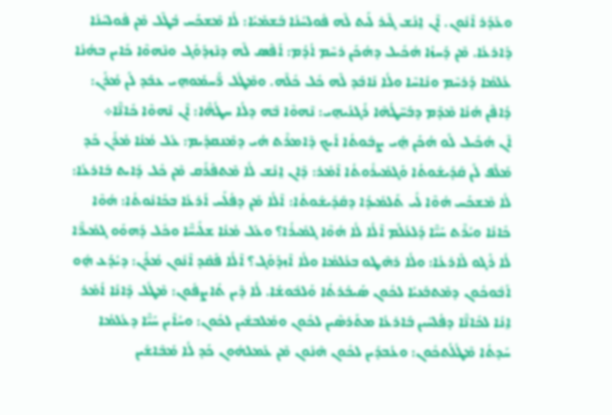ܘܥܰܕܰܪ ܐܶܢܽܘܢ. ܐܶܢ ܐ̱ܢܳܫ ܓܶܝܪ ܠܰܝܬ ܠܶܗ ܦܽܘܠܚܳܢܳܐ ܒܰܫܡܰܝܳܐ: ܠܳܐ ܡܶܫܟܰܚ ܒܳܛܶܠ ܡܶܢ ܦܽܘܠܚܳܢܳܐ ܕܰܐܪܥܳܐ. ܡܶܢ ܕܰܚܙܳܐ ܗܳܟܺܝܠ ܕܗܳܟܰܢ ܪܚܶܡ ܐܳܕܳܡ: ܐܰܦܶܣ ܠܶܗ ܕܢܶܙܕܰܘܰܓ ܘܢܶܗܘܶܐ ܟܺܐܝܢ ܒܗܳܢܳܐ ܥܳܠܡܳܐ ܕܰܪܚܶܡ ܘܢܺܐܚܶܐ ܘܠܳܐ ܢܺܐܒܰܕ ܠܶܗ ܟܽܠ ܟܽܠܶܗ. ܘܡܶܛܽܠ ܪ̈ܰܚܡܰܘܗ̱ܝ ܥܒܰܕ ܠܰܢ ܡܳܪܰܢ: ܕܳܐܦܶܢ ܗܳܢܳܐ ܡܶܕܶܡ ܕܒܰܚ̈ܛܳܗܶܐ ܪܰܓܢܳܝܗ̱ܝ: ܢܶܗܘܶܐ ܒܶܗ ܕܠܳܐ ܚܛܳܗ̈ܶܐ: ܐܶܢ ܢܶܗܘܶܐ ܟܺܐܢ̈ܶܐ܀
ܐܶܢ ܗܳܟܺܝܠ ܠܰܘ ܗܳܟܰܢ ܗ̱ܺܝ ܨܒܽܘܬܳܐ ܐܰܝܟ ܕܶܐܡܪܶܬ ܗܳܝ ܕܡܶܢܩܕܺܝܡ: ܥܰܠ ܡܳܢܳܐ ܡܳܪܰܢ ܟܰܕ ܡܰܠܶܦ ܠܰܢ ܩܰܕܺܝܫܽܘܬܳܐ ܘܰܓܡܺܝܪܽܘܬܳܐ ܐܶܡܰܪ: ܕܶܐܢ ܐ̱ܢܳܫ ܠܳܐ ܡܶܬܦܰܪܰܩ ܡܶܢ ܟܽܠ ܕܺܐܝܬ ܒܰܐܪܥܳܐ: ܠܳܐ ܡܶܫܟܰܚ ܗܳܘܶܐ ܠܺܝ ܬܰܠܡܺܝܕܳܐ ܕܩܰܕܺܝܫܽܘܬܳܐ: ܐܶܠܳܐ ܡܰܢ ܕܦܳܠܰܚ ܐܰܪܥܳܐ ܒܟܺܐܢܽܘܬܳܐ: ܗܳܘܶܐ ܟܺܐܢܳܐ ܘܝܳܪܶܬ ܚܰܝ̈ܶܐ ܕܰܠܥܳܠܰܡ ܐܶܠܳܐ ܠܳܐ ܗܳܘܶܐ ܓܡܺܝܪܳܐ؟ ܘܥܰܠ ܡܳܢܳܐ ܫܠܺܝܚ̈ܶܐ ܘܟܽܠ ܕܰܗܘܰܘ ܓܡܺܝܪ̈ܶܐ ܠܳܐ ܪܰܓܘ ܠܰܐܪܥܳܐ: ܘܠܳܐ ܪܗܶܛܘ ܒܥܳܠܡܳܐ ܘܠܳܐ ܐܶܙܕܰܘܰܓ؟ ܐܶܠܳܐ ܦܰܩܶܕ ܐܶܢܽܘܢ ܡܳܪܰܢ: ܕܝܳܕܰܥ ܗ̱ܽܘ ܐܰܒܽܘܟܽܘܢ ܕܡܶܬܒܰܥܝܳܐ ܠܟܽܘܢ ܣܰܝܒܳܪܬܳܐ ܘܰܠܒܽܘܫܳܐ. ܠܳܐ ܕܶܝܢ ܬܺܐܨܦܽܘܢ: ܡܶܛܽܠ ܕܶܐܢܳܐ ܐܳܡܰܪ ܐ̱ܢܳܐ ܠܟܺܐܢ̈ܶܐ ܕܦܳܠܚܺܝܢ ܒܰܐܪܥܳܐ ܡܬܰܪܣܶܝܢ ܠܟܽܘܢ ܘܡܰܠܒܫܺܝܢ ܠܟܽܘܢ: ܘܚܳܐܶܝܢ ܚܰܝ̈ܶܐ ܕܥܳܠܡܳܐ ܚܰܕܬܳܐ ܡܶܛܽܠܳܬܟܽܘܢ: ܘܥܳܒܕܺܝܢ ܠܟܽܘܢ ܗܶܢܽܘܢ ܡܶܢ ܥܰܡܠܗܽܘܢ ܟܰܕ ܠܳܐ ܡܰܒܶܐܫܺܝܢ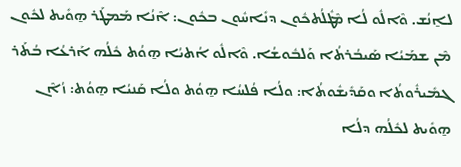ܠܐ̱ܢܳܫ. ܘܶܐܠܽܘ ܠܳܐ ܡܶܛܽܠܳܬܟܽܘܢ ܕܢܺܐܚܽܘܢ ܒܟܽܘܢ: ܐܶܢܳܐ ܡܰܡܛܰܪ ܗ̱ܘܺܝܬ ܠܟܽܘܢ ܡܶܢ ܫܡܰܝܳܐ ܣܰܝܒܳܪܬܳܐ ܘܰܠܒܽܘܫܳܐ. ܘܶܐܠܽܘ ܐܳܬܝܳܐ ܗ̱ܘܳܬ ܟܽܠܳܗ ܐܰܪܥܳܐ ܒܳܬܰܪ ܓܡܺܝܪܽܘܬܳܐ ܘܩܰܕܺܝܫܽܘܬܳܐ: ܘܠܳܐ ܦܳܠܚܳܐ ܗ̱ܘܳܬ ܘܠܳܐ ܩܰܢܝܳܐ ܗ̱ܘܳܬ: ܙܳܐܶܢ ܗ̱ܘܺܝܬ ܠܟܽܠܳܗ ܕܠܳܐ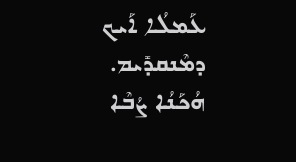ܥܰܡܠܳܐ ܐܰܝܟ ܕܡܶܢܩܕܺܝܡ.
ܗܳܟܰܢܳܐ ܨܳܒܶܐ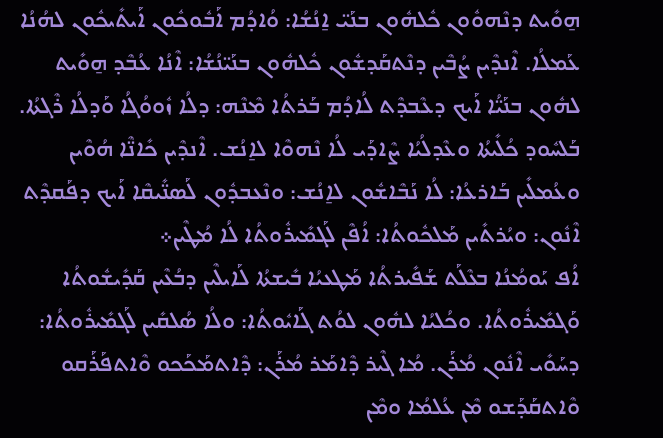ܗ̱ܘܺܝܬ ܕܢܶܗܘܽܘܢ ܟܽܠܗܽܘܢ ܒܢܰܝ̈ ܐ̱ܢܳܫܳܐ: ܘܳܐܕܳܡ ܐܰܒܽܘܟܽܘܢ ܐܰܝܬܺܝܟܽܘܢ ܠܗܳܢܳܐ ܥܰܡܠܳܐ. ܐܶܢܕܶܝܢ ܨܳܒܶܝܢ ܕܢܶܬܩܰܕܫܽܘܢ ܟܽܠܗܽܘܢ ܒܢܰܝ̈ܢܳܫܳܐ: ܐܶܢܳܐ ܥܳܒܶܕ ܗ̱ܘܺܝܬ ܠܗܽܘܢ ܒܢܰܝ̈ܳܐ ܐܰܝܟ ܕܥܶܒܕܶܬ ܠܳܐܕܳܡ ܒܰܪܬܳܐ ܡܶܢܶܗ: ܕܠܳܐ ܙܽܘܘܳܓܳܐ ܘܰܕܠܳܐ ܪܶܓܬܳܐ. ܒܰܠܚܽܘܕ ܟܳܠܺܝܬܳܐ ܘܥܶܕܠܳܝܳܐ ܨܶܐܕܰܝ ܠܳܐ ܢܶܗܘܶܐ ܠܐ̱ܢܳܫ. ܐܶܢܕܶܝܢ ܟܺܐܢ̈ܶܐ ܗܳܘܶܝܢ ܘܥܳܡܠܺܝܢ ܒܰܐܪܥܳܐ: ܠܳܐ ܢܰܒܶܐܫܽܘܢ ܠܐ̱ܢܳܫ: ܘܢܶܥܒܕܽܘܢ ܠܰܣܢ̈ܺܝܩܶܐ ܐܰܝܟ ܕܦܰܩܕܶܬ ܐܶܢܽܘܢ: ܘܝܳܪܬܺܝܢ ܡܰܠܟܽܘܬܳܐ: ܐܳܦܶܢ ܠܰܓܡܺܝܪܽܘܬܳܐ ܠܳܐ ܡܳܛܶܝܢ܀
ܐܳܦ ܝܰܘܡܳܢܳܐ ܒܥܶܠܰܬ ܫܰܦܺܝܪܬܳܐ ܡܰܛܥܝܳܐ ܒܺܝܫܬܳܐ ܠܰܐܝܠܶܝܢ ܕܒܳܥܶܝܢ ܩܰܕܺܝܫܽܘܬܳܐ ܘܰܓܡܺܝܪܽܘܬܳܐ. ܘܟܳܠܝܳܐ ܠܗܽܘܢ ܠܘܳܬ ܓܰܐܝܽܘܬܳܐ: ܘܠܳܐ ܣܳܠܩܺܝܢ ܠܰܓܡܺܝܪܽܘܬܳܐ: ܕܚܰܘܺܝ ܐܶܢܽܘܢ ܡܳܪܰܢ. ܡܳܐ ܓܶܝܪ ܕܶܐܡܰܪ ܡܳܪܰܢ: ܕܶܐܬܡܰܟܰܟܘ ܘܶܐܬܦܰܪܰܩܘ ܘܶܐܬܩܰܕܰܫܘ ܡܶܢ ܥܳܠܡܳܐ ܘܡܶܢ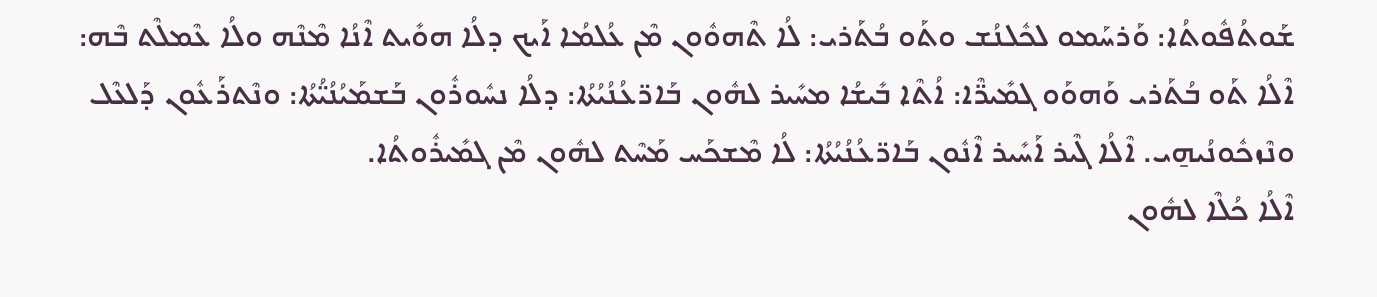ܫܰܘܬܳܦܽܘܬܳܐ: ܘܰܪܚܰܡܘ ܠܟܽܠܢܳܫ ܘܬܰܘ ܒܳܬܰܪܝ: ܠܳܐ ܬܶܗܘܽܘܢ ܡܶܢ ܥܳܠܡܳܐ ܐܰܝܟ ܕܠܳܐ ܗܘܺܝܬ ܐܶܢܳܐ ܡܶܢܶܗ ܘܠܳܐ ܥܶܡܠܶܬ ܒܶܗ: ܐܶܠܳܐ ܬܰܘ ܒܳܬܰܪܝ ܘܰܗܘܰܘ ܓܡܺܝܪ̈ܶܐ: ܐܳܬܶܐ ܒܺܝܫܳܐ ܡܚܺܝܪ ܠܗܽܘܢ ܒܰܐܪ̈ܥܳܢܳܝܳܬܳܐ: ܕܠܳܐ ܢܚܽܘܪܽܘܢ ܒܰܫܡܰܝܳܢܳܝ̈ܳܬܳܐ: ܘܢܶܬܪܰܥܽܘܢ ܕܰܠܥܶܠ ܘܢܶܙܟܽܘܢܳܝܗ̱ܝ. ܐܶܠܳܐ ܓܶܝܪ ܐܰܚܺܝܪ ܐܶܢܽܘܢ ܒܰܐܪ̈ܥܳܢܳܝܳܬܳܐ: ܠܳܐ ܡܶܫܟܰܚ ܡܰܚܶܬ ܠܗܽܘܢ ܡܶܢ ܓܡܺܝܪܽܘܬܳܐ.
ܐܶܠܳܐ ܟܳܠܶܐ ܠܗܽܘܢ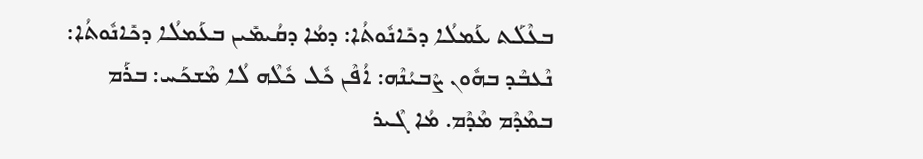ܒܥܶܠܰܬ ܥܰܡܠܳܐ ܕܟܺܐܢܽܘܬܳܐ: ܕܡܳܐ ܕܩܳܝܡܺܝܢ ܒܥܰܡܠܳܐ ܕܟܺܐܢܽܘܬܳܐ: ܢܶܥܒܶܕ ܒܗܽܘܢ ܨܶܒܝܳܢܶܗ: ܐܳܦܶܢ ܟܽܠ ܟܽܠܶܗ ܠܳܐ ܡܶܫܟܰܚ: ܒܪܰܡ ܒܡܶܕܶܡ ܡܶܕܶܡ. ܡܳܐ ܓܶܝܪ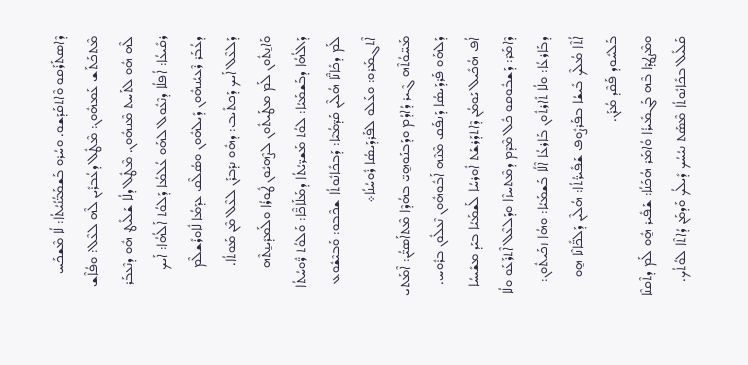ܕܶܐܣܬܰܪܰܩܘ ܘܶܐܬܩܰܕܰܫܘ. ܘܚܳܪܘ ܒܰܫܡܰܝ̈ܳܢܳܝܳܬܳܐ: ܠܳܐ ܡܶܫܟܰܚ ܡܶܬܟܰܬܰܫ ܥܰܡܗܽܘܢ: ܡܶܛܽܠ ܕܥܳܒܪܺܝܢ ܠܶܗ ܠܥܶܠ: ܘܦܳܐܶܫ ܠܶܗ ܗܽܘ ܠܬܰܚܬ ܡܶܢܗܽܘܢ. ܡܶܛܽܠ ܕܠܳܐ ܫܰܠܺܝܛ ܗܽܘ ܕܢܶܥܒܰܪ ܪܩܺܝܥܳܐ: ܐܳܦܠܳܐ ܕܢܶܥܽܘܠ ܠܗܰܘ ܥܳܠܡܳܐ ܕܰܠܘܳܬ ܐܰܠܳܗܳܐ: ܐܰܝܟ ܕܥܳܒܰܪ ܪܶܥܝܳܢܗܽܘܢ ܕܺܝܠܗܽܘܢ ܘܣܳܠܶܩ ܥܕܰܡܳܐ ܠܽܐܘܪܺܫܠܶܡ ܕܰܠܥܶܠ ܐܰܝܟ ܕܰܟܬܺܝܒ: ܕܗܽܘ ܢܕܰܒܪܰܢ ܠܥܶܠ ܡܶܢ ܡܰܘܬܳܐ. ܘܰܐܢ̱ܬܽܘܢ ܠܰܡ ܡܛܰܝܬܽܘܢ ܠܨܶܗܝܽܘܢ ܛܽܘܪܳܐ ܘܠܰܡܕܺܝܢ̱ܬܶܗ ܕܰܐܠܳܗܳܐ ܕܒܰܫܡܰܝܳܐ: ܠܘܳܬ ܡܰܫܪ̈ܝܳܬܳܐ ܕܡܰܠܰܐܟ̈ܶܐ: ܘܰܠܘܳܬ ܪ̈ܽܘܚܳܬܳܐ ܠܰܡ ܕܟܺܐܢ̈ܶܐ ܗܳܠܶܝܢ ܩܰܕ̈ܡܳܝܶܐ: ܕܰܒܟܺܐܢܽܘܬܳܐ ܫܟܶܒܘ: ܘܰܒܝܶܫܽܘܥ ܐܶܬܓܡܰܪܘ: ܘܥܰܠܘ ܠܦܰܪܕܰܝܣܳܐ ܪܽܘܚܳܢܳܐ܀
ܡܰܚ̈ܘܳܬܶܗ ܓܶܝܪ ܕܳܐܕܳܡ ܘܕܰܒܢܰܘܗ̱ܝ̈ ܒܗܳܕܶܐ ܡܶܬܐܰܣܝ̈ܳܢ: ܐܶܡܰܬܝ ܕܰܠܗܰܘ ܦܰܪܕܰܝܣܳܐ ܕܰܢܦܰܩ ܡܶܢܶܗ ܐܰܒܽܘܗܽܘܢ ܢܶܥܠܽܘܢ ܒܪܽܘܚ. ܐܳܦ ܗܳܟܺܝܠ ܝܰܘܡܳܢ ܕܶܐܬܕܰܪܫܰܬ ܐܽܘܪܚܳܐ ܠܰܫܡܰܝܳܐ ܒܝܰܕ ܡܫܺܝܚܳܐ ܕܶܐܡܰܪ: ܕܰܫܒܽܘܩܘ ܟܽܠ ܡܶܕܶܡ ܕܡܶܬܚܙܶܐ ܘܕܰܠܥܶܠ ܐܶܬܪܰܥܰܘ ܘܠܳܐ ܕܒܰܐܪܥܳܐ: ܘܠܳܐ ܬܺܐܪܬܽܘܢ ܒܰܐܪܥܳܐ ܐܶܠܳܐ ܒܰܫܡܰܝܳܐ: ܘܗܳܐ ܙܟܰܝܬܽܘܢ: ܐܳܬܶܐ ܡܳܠܶܟ ܒܺܝܫܳܐ ܒܦܰܪܨܽܘܦ ܫܰܦܺܝܪ̈ܳܬܳܐ: ܗܳܠܶܝܢ ܕܰܠܟ̈ܺܐܢܶܐ ܗ̱ܘ ܒܰܠܚܽܘܕ ܦܰܩܶܕ ܡܳܪܰܢ.
ܘܡܶܨܛܕܶܐ ܒܶܗ ܒܰܓܡܺܝܪܳܐ ܘܳܐܡܰܪ ܗܳܟܰܢܳܐ: ܫܰܦܺܝܪ ܗ̱ܽܘ ܠܰܡ ܕܬܶܩܢܶܐ ܩܰܠܺܝܠ ܒܟܺܐܢܽܘܬܳܐ ܡܶܣܰܬ ܢܝܳܚܳܟ ܕܺܝܠܳܟ ܘܰܕܡܰܢ ܕܳܐܬܶܐ ܠܘܳܬܳܟ.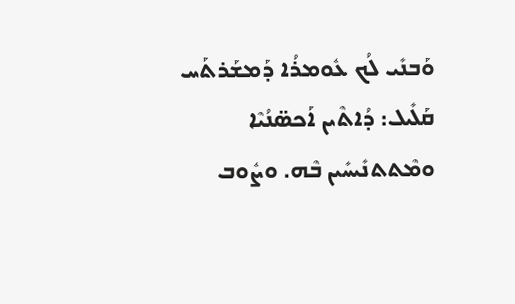ܘܰܒܢܺܝ ܠܳܟ ܥܽܘܡܪܳܐ ܕܰܡܫܰܪܬܰܚ ܩܰܠܺܝܠ: ܕܳܐܬܶܝܢ ܐܰܟܣ̈ܢܳܝܶܐ ܘܡܶܬܬܢܺܝܚܺܝܢ ܒܶܗ. ܘܨܽܘܒ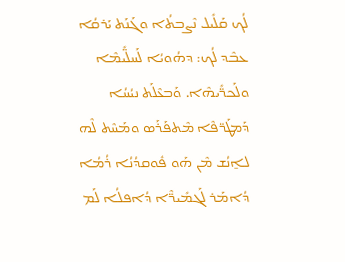ܠܳܟ ܩܰܠܺܝܠ ܢܶܨܒܬܳܐ ܘܓܰܢܰܬ ܝܰܪܩܳܐ ܥܒܶܕ ܠܳܟ: ܕܗܳܘܝܳܐ ܠܰܚܠ̈ܺܝܡܶܐ ܘܠܰܟܪ̈ܺܝܗܶܐ. ܘܰܒܥܶܠܰܬ ܢܝܳܚܳܐ ܕܰܡܛܰܪ̈ܦܶܐ ܡܶܬܦܰܪܰܣ ܘܡܰܚܶܬ ܠܶܗ ܠܐ̱ܢܳܫ ܡܶܢ ܗܰܘ ܦܽܘܩܕܳܢܳܐ ܪܳܡܳܐ ܕܳܐܡܰܪ ܠܰܓܡܺܝܪ̈ܶܐ ܕܳܐܦܠܳܐ ܠܰܡ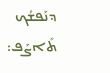ܕܢܰܦܫܳܟ ܬܺܐܨܰܦ: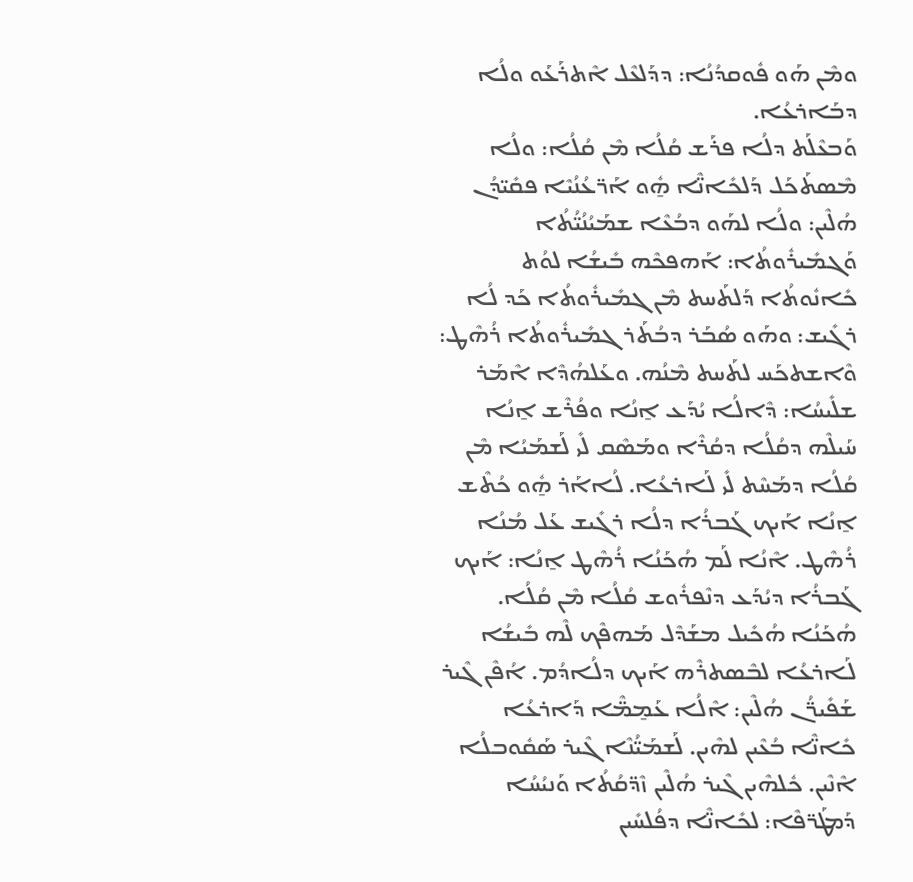ܘܡܶܢ ܗܰܘ ܦܽܘܩܕܳܢܳܐ: ܕܕܰܠܥܶܠ ܐܶܬܪܰܥܰܘ ܘܠܳܐ ܕܒܰܐܪܥܳܐ.
ܘܰܒܥܶܠܰܬ ܕܠܳܐ ܦܪܰܫ ܩܳܠܳܐ ܡܶܢ ܩܳܠܳܐ: ܘܠܳܐ ܡܶܣܬܰܟܰܠ ܕܰܠܟܺܐܢ̈ܶܐ ܗ̱ܽܘ ܐܰܪ̈ܥܳܢܳܝܶܐ ܦܩܺܝ̈ܕܳܢ ܗܳܠܶܝܢ: ܘܠܳܐ ܠܗܰܘ ܕܒܳܥܶܐ ܫܡܰܝܳܢܳܝ̈ܳܬܳܐ ܘܰܓܡܺܝܪܽܘܬܳܐ: ܐܰܗܦܟܶܗ ܒܺܝܫܳܐ ܠܘܳܬ ܟܺܐܢܽܘܬܳܐ ܕܰܠܬܰܚܬ ܡܶܢ ܓܡܺܝܪܽܘܬܳܐ ܟܰܕ ܠܳܐ ܪܓܺܝܫ: ܘܗܰܘ ܣܳܒܰܪ ܕܒܳܬܰܪ ܓܡܺܝܪܽܘܬܳܐ ܪܳܗܶܛ: ܘܶܐܫܬܟܰܚ ܠܬܰܚܬ ܡܶܢܳܗ. ܘܥܰܠܗܳܕܶܐ ܐܶܡܰܪ ܫܠܺܝܚܳܐ: ܕܶܐܠܳܐ ܝܳܕܰܥ ܐ̱ܢܳܐ ܘܦܳܪܶܫ ܐ̱ܢܳܐ ܚܰܝܠܶܗ ܕܩܳܠܳܐ ܕܩܳܪܶܐ ܘܡܰܣܶܩ ܠܺܝ ܠܰܫܡܰܝܳܐ ܡܶܢ ܩܳܠܳܐ ܕܡܰܚܶܬ ܠܺܝ ܠܰܐܪܥܳܐ. ܠܳܐܐܰܪ ܗ̱ܽܘ ܟܳܬܶܫ ܐ̱ܢܳܐ ܐܰܝܟ ܓܰܒܪܳܐ ܕܠܳܐ ܪܓܺܝܫ ܥܰܠ ܡܳܢܳܐ ܪܳܗܶܛ. ܐܶܢܳܐ ܠܰܡ ܗܳܟܰܢܳܐ ܪܳܗܶܛ ܐ̱ܢܳܐ: ܐܰܝܟ ܓܰܒܪܳܐ ܕܝܳܕܰܥ ܕܢܶܦܪܽܘܫ ܩܳܠܳܐ ܡܶܢ ܩܳܠܳܐ.
ܗܳܟܰܢܳܐ ܗܳܟܺܝܠ ܡܫܰܕܶܠ ܡܰܗܦܶܟ ܠܶܗ ܒܺܝܫܳܐ ܠܰܐܪܥܳܐ ܠܒܶܣܬܪܶܗ ܐܰܝܟ ܕܠܳܐܕܳܡ. ܐܳܦܶܢ ܓܶܝܪ ܫܰܦܺܝܪ̈ܳܢ ܗܳܠܶܝܢ: ܐܶܠܳܐ ܥܰܡ̱ܡ̈ܶܐ ܕܰܐܪܥܳܐ ܟܺܐܢ̈ܶܐ ܒܳܥܶܝܢ ܠܗܶܝܢ. ܠܰܫܡܰܝ̈ܳܢܶܐ ܓܶܝܪ ܣܰܩܽܘܒܠܳܐ ܐܶܢܶܝܢ. ܟܽܠܗܶܝܢ ܓܶܝܪ ܗܳܠܶܝܢ ܙܶܕ̈ܩܳܬܳܐ ܘܰܢܝܳܚܳܐ ܕܰܡܛܰܪ̈ܦܶܐ: ܠܟܺܐܢ̈ܶܐ ܕܦܳܠܚܺܝܢ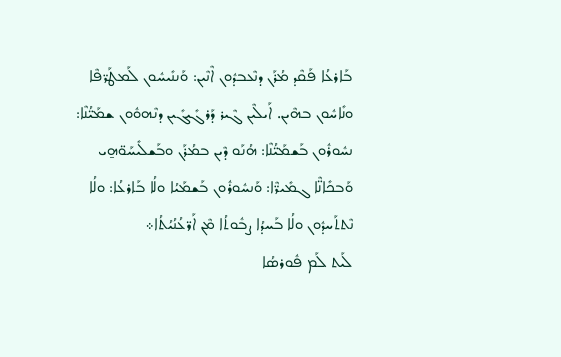ܒܰܐܪܥܳܐ ܦܰܩܶܕ ܡܳܪܰܢ ܕܢܶܥܒܕܽܘܢ ܐܶܢܶܝܢ: ܘܰܢܢܺܝܚܽܘܢ ܠܰܡܛܰܪ̈ܦܶܐ ܘܢܺܐܚܽܘܢ ܒܗܶܝܢ. ܐܰܝܠܶܝܢ ܓܶܝܪ ܕܰܪܓܺܝܓܺܝܢ ܕܢܶܗܘܽܘܢ ܫܡܰܝ̈ܳܢܶܐ: ܢܚܽܘܪܽܘܢ ܒܰܫܡܰܝ̈ܳܢܶܐ: ܗܳܢܰܘ ܕܶܝܢ ܒܡܳܪܰܢ ܘܒܰܫܠܺܝܚܰܘ̈ܗ̱ܝ ܘܰܒܟܺܐܢ̈ܶܐ ܓܡܺܝܪ̈ܶܐ: ܘܰܢܚܽܘܪܽܘܢ ܒܰܫܡܰܝܳܐ ܘܠܳܐ ܒܰܐܪܥܳܐ: ܘܠܳܐ ܢܶܬܬܰܚܕܽܘܢ ܘܠܳܐ ܒܰܚܕܳܐ ܨܒܽܘܬܳܐ ܡܶܢ ܐܰܪ̈ܥܳܢܳܝܳܬܳܐ܀
ܠܰܝܬ ܠܰܡ ܦܽܘܪܣܳܐ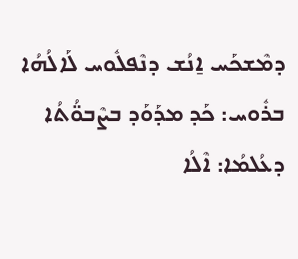ܕܡܶܫܟܰܚ ܐ̱ܢܳܫ ܕܢܶܦܠܽܘܚ ܠܰܐܠܳܗܳܐ ܒܪܽܘܚ: ܟܰܕ ܡܕܰܘܰܕ ܒܨܶܒܘ̈ܳܬܳܐ ܕܥܳܠܡܳܐ: ܐܶܠܳܐ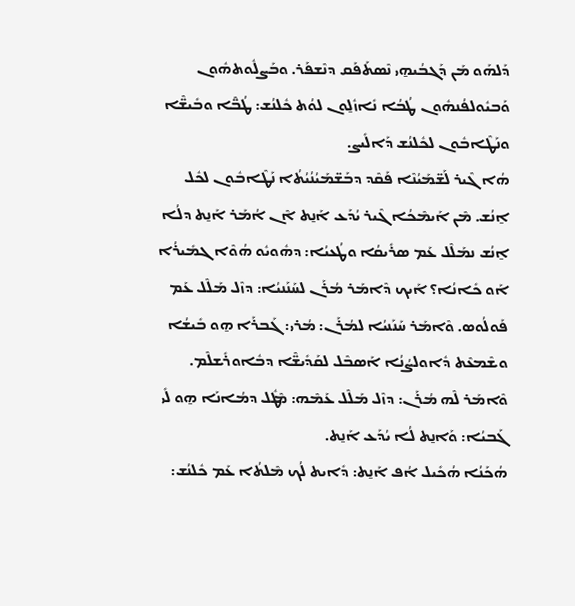ܕܰܠܗܰܘ ܡܰܢ ܕܰܓܒܳܝܗ̱ܝ ܢܶܣܬܰܦܰܩ ܕܢܶܫܦܰܪ. ܘܒܰܨܠܽܘܬܗܽܘܢ ܘܰܒܝܽܘܠܦܳܢܗܽܘܢ ܛܳܒܳܐ ܢܺܐܙܽܠ̱ܘܢ ܠܘܳܬ ܟܽܠܢܳܫ: ܛܳܒ̈ܶܐ ܘܒܺܝܫ̈ܶܐ ܘܢܰܛܶܐܒܽܘܢ ܠܟܽܠܢܳܫ ܕܰܐܠܺܝܨ.
ܗܳܐ ܓܶܝܪ ܠܰܫ̈ܡܰܝܳܢܶܐ ܦܰܩܶܕ ܕܒܰܫ̈ܡܰܝܳܢܳܝܳܬܳܐ ܢܰܛܶܐܒܽܘܢ ܠܟܽܠ ܐ̱ܢܳܫ. ܡܶܢ ܐܰܝܡܶܟܳܐ ܓܶܝܪ ܝܳܕܰܥ ܐܰܢ̱ܬ ܐܶܢ ܐܳܡܰܪ ܐܰܢ̱ܬ ܕܠܳܐ ܐ̱ܢܳܫ ܢܡܰܠܶܠ ܥܰܡ ܣܪܺܝܩܳܐ ܘܛܳܥܝܳܐ: ܕܗܽܘܝܽܘ ܗܳܘܶܐ ܓܡܺܝܪܳܐ ܐܰܘ ܟܺܐܢܳܐ؟ ܐܰܝܟ ܕܶܐܡܰܪ ܡܳܪܰܢ ܠܚܰܢܰܢܝܳܐ: ܕܙܶܠ ܡܰܠܶܠ ܥܰܡ ܦܰܘܠܳܘܣ. ܘܶܐܡܰܪ ܚܰܢܰܢܝܳܐ ܠܡܳܪܰܢ: ܡܳܪܝ: ܓܰܒܪܰܐ ܗ̱ܘ ܒܺܝܫܳܐ ܘܫܶܡܥܶܬ ܕܽܐܘܠܨܳܢܳܐ ܐܰܣܒܶܠ ܠܩܰܕܺܝܫ̈ܶܐ ܕܒܽܐܘܪܺܫܠܶܡ. ܘܶܐܡܰܪ ܠܶܗ ܡܳܪܰܢ: ܕܙܶܠ ܡܰܠܶܠ ܥܰܡܶܗ: ܡܶܛܽܠ ܕܡܳܐܢܰܐ ܗ̱ܘ ܠܺܝ ܓܰܒܝܳܐ: ܘܰܐܢ̱ܬ ܠܳܐ ܝܳܕܰܥ ܐܰܢ̱ܬ.
ܗܳܟܰܢܳܐ ܗܳܟܺܝܠ ܐܳܦ ܐܰܢ̱ܬ: ܕܺܐܝܬ ܠܳܟ ܡܶܠܬܳܐ ܥܰܡ ܟܽܠܢܳܫ: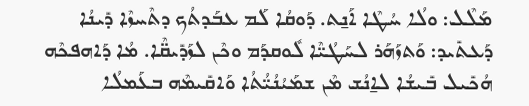ܡܰܠܶܠ: ܘܠܳܐ ܚܳܛܶܐ ܐܰܢ̱ܬ. ܕܰܘܩܳܐ ܠܰܡ ܥܒܰܕܬܳܟ ܕܬܶܚܙܶܐ ܕܺܝܢܳܐ ܕܰܥܬܺܝܕ: ܘܰܬܙܰܗܰܪ ܠܚܰܛܳܝ̈ܶܐ ܠܽܘܩܕܰܡ ܘܟܶܢ ܠܙܰܕܺܝܩ̈ܶܐ. ܡܳܐ ܕܰܐܗܦܟܶܗ ܗܳܟܺܝܠ ܒܺܝܫܳܐ ܠܐ̱ܢܳܫ ܡܶܢ ܫܡܰܝܳܢܳܝ̈ܳܬܳܐ ܘܰܐܩܺܝܡܶܗ ܒܥܰܡܠܳܐ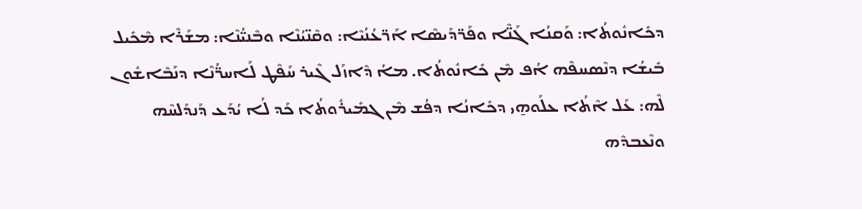ܕܟܺܐܢܽܘܬܳܐ: ܘܰܩܢܳܐ ܓܰܢ̈ܶܐ ܘܦܰܪ̈ܕܰܝܣܶܐ ܐܰܪ̈ܥܳܢܳܝܶܐ: ܘܩܶܢ̈ܝܳܢܶܐ ܘܒܶܢܝ̈ܳܢܶܐ: ܡܫܰܪܶܐ ܡܶܟܺܝܠ ܒܺܝܫܳܐ ܕܢܶܣܚܦܶܗ ܐܳܦ ܡܶܢ ܟܺܐܢܽܘܬܳܐ. ܡܐܳ ܕܶܐܙܰܠ ܓܶܝܪ ܚܰܦܶܛ ܠܰܐܚܪ̈ܳܢܶܐ ܕܢܰܒܶܐܫܽܘܢ ܠܶܗ: ܥܰܠ ܐܶܬܳܐ ܥܠܰܘܗ̱ܝ ܕܟܺܐܢܳܐ ܕܦܳܫ ܡܶܢ ܓܡܺܝܪܽܘܬܳܐ ܟܰܕ ܠܳܐ ܝܳܕܰܥ ܕܰܢܕܰܠܚܶܗ ܘܢܶܥܒܕܶܗ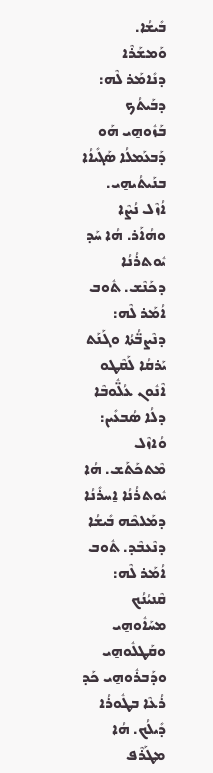ܒܺܝܫܳܐ.
ܘܰܡܫܰܪܶܐ ܕܢܺܐܡܰܪ ܠܶܗ: ܕܒܰܝܬܳܟ ܒܰܙܽܘܗ̱ܝ ܗܰܘ ܕܰܒܥܰܡܠܳܐ ܣܰܓܺܝܐܳܐ ܒܢܰܝܬܳܝܗ̱ܝ. ܐܳܙܶܠ ܢܳܨܶܐ ܘܗܳܐܰܪ. ܗܳܐ ܚܰܕ ܝܽܘܬܪܳܢܳܐ ܕܟܰܢܶܫ. ܬܽܘܒ ܐܳܡܰܪ ܠܶܗ: ܕܢܶܨܒ̈ܳܬܳܐ ܘܓܰܢܰܬ ܝܰܪܩܳܐ ܠܰܩܶܛܘ ܐܶܢܽܘܢ ܥܳܠ̈ܽܘܒܶܐ ܕܠܳܐ ܣܳܒܥܺܝܢ: ܘܳܐܙܶܠ ܡܶܬܟܰܬܰܫ. ܗܳܐ ܝܽܘܬܪܳܢܳܐ ܐ̱ܚܪܺܢܳܐ ܕܡܰܠܟܶܗ ܒܺܝܫܳܐ ܕܢܶܥܒܶܕ. ܬܽܘܒ ܐܳܡܰܪ ܠܶܗ: ܩܶܢܝܳܢܳܟ ܡܚܰܐܽܘܗ̱ܝ ܘܩܰܛܠܽܘܗ̱ܝ ܘܕܰܒܪܽܘܗ̱ܝ ܟܰܕ ܪܳܥܶܐ ܒܛܽܘܪܳܐ ܕܺܝܠܳܟ. ܗܳܐ ܡܛܰܪܶܦ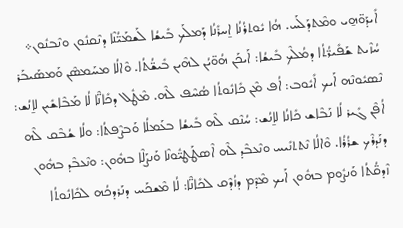ܐܺܝܕܰܘ̈ܗ̱ܝ ܘܡܶܬܕܰܠܰܚ. ܗܳܐ ܝܽܘܬܪܳܢܳܐ ܐ̱ܚܪܺܢܳܐ ܕܰܡܠܰܟ ܒܺܝܫܳܐ ܠܰܫܡܰܝ̈ܳܢܶܐ ܕܢܶܩܢܽܘܢ ܘܢܶܒܢܽܘܢ܀
ܚܳܙܶܝܬ ܫܰܦܺܝܪ̈ܳܬܳܐ ܕܡܳܠܶܟ ܒܺܝܫܳܐ: ܐܰܝܟܰܢ ܗܳܘ̈ܝܳܢ ܠܗܶܝܢ ܒܺܝܫ̈ܳܬܳܐ. ܘܶܐܠܳܐ ܡܚܰܡܣܶܢ ܘܰܡܣܰܝܒܰܪ ܢܶܣܝܽܘܢܶܗ ܐܰܝܟ ܐܺܝܽܘܒ: ܐܳܦ ܡܶܢ ܟܺܐܢܽܘܬܳܐ ܣܳܚܶܦ ܠܶܗ. ܡܶܛܽܠ ܕܟܺܐܢ̈ܶܐ ܠܳܐ ܡܰܒܶܐܫܺܝܢ ܠܐ̱ܢܳܫ: ܐܳܦܶܢ ܓܺܝܪ ܠܳܐ ܢܰܒܶܐܫ ܟܺܐܢܳܐ ܠܐ̱ܢܳܫ: ܚܳܢܶܩ ܠܶܗ ܒܺܝܫܳܐ ܒܥܰܡܠܳܐ ܘܰܒܨܶܦܬܳܐ: ܘܠܳܐ ܫܳܒܶܩ ܠܶܗ ܕܢܰܕܪܶܟ ܫܪܳܪܳܐ. ܘܶܐܠܳܐ ܢܶܬܬܢܺܝܚ ܘܢܶܥܒܶܕ ܠܶܗ ܐܶܤܛܰܛܝ̈ܽܘܢܶܐ ܘܰܢܨܰܠܶܐ ܒܗܽܘܢ: ܘܢܶܥܒܶܕ ܒܗܽܘܢ ܙܶܕܩ̈ܳܬܳܐ ܘܰܢܨܽܘܡ ܒܗܽܘܢ ܐܰܝܟ ܡܶܕܶܡ ܕܙܳܕܶܩ ܠܟܺܐܢ̈ܶܐ: ܠܳܐ ܡܶܫܟܰܚ ܕܢܰܪܕܟܳܗ ܠܟܺܐܢܽܘܬܳܐ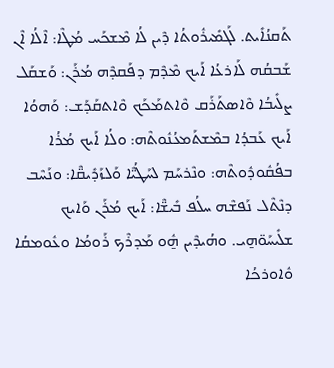ܬܰܩܢܳܐܺܝܬ. ܠܰܓܡܺܝܪܽܘܬܳܐ ܕܶܝܢ ܠܳܐ ܡܶܫܟܰܚ ܡܳܛܶܐ: ܐܶܠܳܐ ܐܶܢ ܫܰܒܩܳܗ ܠܰܐܪܥܳܐ ܐܰܝܟ ܡܶܕܶܡ ܕܦܰܩܕܶܗ ܡܳܪܰܢ: ܘܰܫܩܰܠ ܨܠܺܝܒܳܐ ܘܶܐܣܬܰܪܰܩ ܘܶܐܬܡܰܟܰܟ ܘܶܐܬܩܰܕܰܫ: ܘܰܗܘܳܐ ܐܰܝܟ ܥܰܒܕܳܐ ܒܡܶܫܬܰܡܥܳܢܽܘܬܶܗ: ܘܠܳܐ ܐܰܝܟ ܡܳܪܳܐ ܒܦܳܩܽܘܕܽܘܬܶܗ: ܘܢܶܪܚܰܡ ܠܚܰܛܳܝ̈ܶܐ ܘܰܠܙܰܕܺܝܩ̈ܶܐ: ܘܢܰܚܶܒ ܕܢܶܬܶܠ ܢܰܦܫܶܗ ܚܠܳܦ ܒܺܝܫ̈ܶܐ: ܐܰܝܟ ܡܳܪܰܢ ܘܰܐܝܟ ܫܠܺܝܚܰܘ̈ܗ̱ܝ. ܘܗܳܝܕܶܝܢ ܗ̱ܽܘ ܡܰܕܪܶܟ ܪܰܘܡܳܐ ܘܥܽܘܡܩܳܐ ܘܽܐܘܪܟܳܐ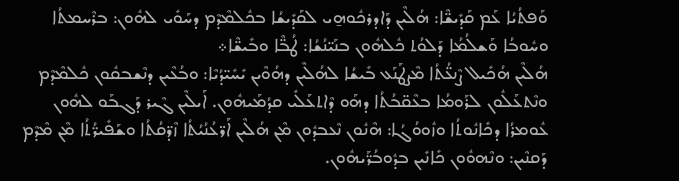ܘܰܦܬܳܝܳܐ ܥܰܡ ܩܰܕܺܝܫ̈ܶܐ: ܗܳܠܶܝܢ ܕܰܐܕܪܟܽܘܗ̱ܝ ܠܩܰܕܺܝܫܳܐ ܒܟܽܠܡܶܕܶܡ ܕܚܰܘܺܝ ܠܗܽܘܢ: ܒܪܶܚܡܬܳܐ ܘܚܽܘܒܳܐ ܘܰܫܠܳܡܳܐ ܕܰܠܘܳܬ ܟܽܠܗܽܘܢ ܒܢܰܝ̈ܢܳܫܳܐ: ܛܳܒ̈ܶܐ ܘܒܺܝܫ̈ܶܐ܀
ܗܳܠܶܝܢ ܗܳܟܺܝܠ ܨܶܢܥ̈ܳܬܳܐ ܡܶܨܛܰܢܰܥ ܒܺܝܫܳܐ ܠܗܳܠܶܝܢ ܕܗܳܘܶܝܢ ܝܺܚܺܝ̈ܕܳܝܶܐ: ܘܒܳܥܶܝܢ ܕܢܶܫܒܩܽܘܢ ܟܽܠܡܶܕܶܡ ܘܢܶܬܥܰܠܽܘܢ ܠܪܰܘܡܳܐ ܒܥܶܩ̈ܒܳܬܳܐ ܕܗܰܘ ܕܶܐܬܥܰܠܺܝ ܩܕܳܡܰܝܗܽܘܢ. ܐܰܝܠܶܝܢ ܓܶܝܪ ܕܰܓܒܰܘ ܠܗܽܘܢ ܥܽܘܡܪܳܐ ܕܟܺܐܢܽܘܬܳܐ ܘܙܽܘܘܳܓܳܐ: ܗܶܢܽܘܢ ܢܶܥܒܕܽܘܢ ܡܶܢ ܗܳܠܶܝܢ ܐܰܪ̈ܥܳܢܳܝܳܬܳܐ ܙܶܕ̈ܩܳܬܳܐ ܘܫܰܦܺܝܪ̈ܳܬܳܐ ܡܶܢ ܡܶܕܶܡ ܕܰܩܢܶܝܢ: ܘܢܶܗܘܽܘܢ ܟܺܐܢܺܝܢ ܒܕܽܘܒܳܪ̈ܰܝܗܽܘܢ.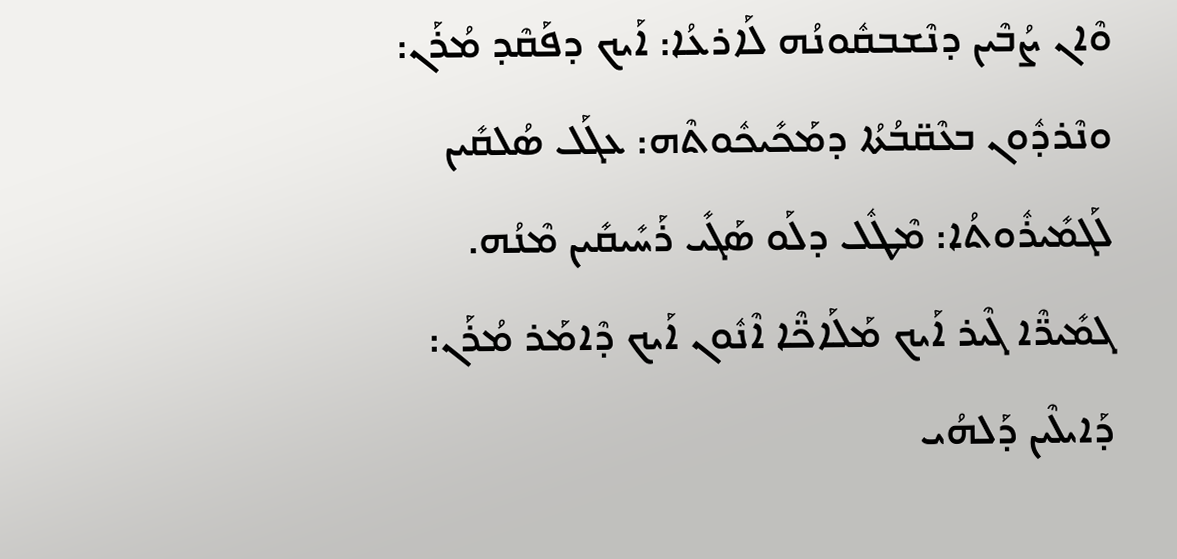ܘܶܐܢ ܨܳܒܶܝܢ ܕܢܶܫܒܩܽܘܢܳܗ ܠܰܐܪܥܳܐ: ܐܰܝܟ ܕܦܰܩܶܕ ܡܳܪܰܢ: ܘܢܶܪܕܽܘܢ ܒܥܶܩ̈ܒܳܬܳܐ ܕܡܰܟܺܝܟܽܘܬܶܗ: ܥܓܰܠ ܣܳܠܩܺܝܢ ܠܰܓܡܺܝܪܽܘܬܳܐ: ܡܶܛܽܠ ܕܠܰܘ ܣܰܓܺܝ ܪܰܚܺܝܩܺܝܢ ܡܶܢܳܗ.
ܓܡܺܝܪ̈ܶܐ ܓܶܝܪ ܐܰܝܟ ܡܰܠܰܐܟ̈ܶܐ ܐܶܢܽܘܢ ܐܰܝܟ ܕܶܐܡܰܪ ܡܳܪܰܢ: ܕܰܐܝܠܶܝܢ ܕܰܠܗܳܝ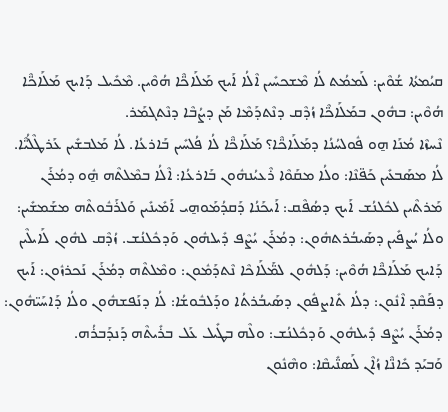ܩܝܳܡܬܳܐ ܫܳܘܶܝܢ: ܠܰܡܡܳܬ ܠܳܐ ܡܶܫܟܚܺܝܢ ܐܶܠܳܐ ܐܰܝܟ ܡܰܠܰܐܟ̈ܶܐ ܗܳܘܶܝܢ. ܡܶܟܺܝܠ ܕܰܐܝܟ ܡܰܠܰܐܟ̈ܶܐ ܗܳܘܶܝܢ: ܒܗܽܘܢ ܒܡܰܠܰܐܟ̈ܶܐ ܙܳܕܶܩ ܕܢܶܬܕܰܡܶܐ ܡܰܢ ܕܨܳܒܶܐ ܕܢܶܬܓܡܰܪ.
ܢܶܚܙܶܐ ܡܳܢܰܐ ܗ̱ܘ ܦܽܘܠܚܳܢܳܐ ܕܡܰܠܰܐܟ̈ܶܐ؟ ܡܰܠܰܐܟ̈ܶܐ ܠܳܐ ܦܳܠܚܺܝܢ ܒܰܐܪܥܳܐ. ܠܳܐ ܡܰܠܒܫܺܝܢ ܥܰܪܛܶܠܳܝ̈ܶܐ. ܠܳܐ ܡܣܰܒܥܺܝܢ ܟܰܦ̈ܢܶܐ: ܘܠܳܐ ܡܩܰܘܶܐ ܪܶܥܝܳܢܗܽܘܢ ܒܰܐܪܥܳܐ: ܐܶܠܳܐ ܒܡܶܠܬܶܗ ܗ̱ܽܘ ܕܡܳܪܰܢ ܡܰܪܬܶܝܢ ܠܟܽܠܢܳܫ ܐܰܝܟ ܕܣܳܦܶܩ: ܐܰܝܟܰܢܳܐ ܕܰܩܕܳܡܰܘܗ̱ܝ ܐܰܡܺܝܢܺܝܢ ܘܰܠܪܰܒܽܘܬܶܗ ܡܫܰܡܫܺܝܢ: ܘܠܳܐ ܝܳܨܦܺܝܢ ܕܣܰܝܒܳܪܬܗܽܘܢ: ܕܡܳܪܰܢ ܝܳܨܶܦ ܕܺܝܠܗܽܘܢ ܘܰܕܟܽܠܢܳܫ. ܙܳܕܶܩ ܠܗܽܘܢ ܠܰܐܝܠܶܝܢ ܕܰܐܝܟ ܡܰܠܰܐܟ̈ܶܐ ܗܳܘܶܝܢ: ܕܰܠܗܽܘܢ ܠܡ̈ܰܠܰܐܟܶܐ ܢܶܬܕܰܡܽܘܢ: ܘܡܶܠܬܶܗ ܕܡܳܪܰܢ ܢܰܟܪܙܽܘܢ: ܐܰܝܟ ܕܦܰܩܶܕ ܐܶܢܽܘܢ: ܕܠܳܐ ܬܺܐܨܦܽܘܢ ܕܣܰܝܒܳܪܬܳܐ ܘܕܰܠܒܽܘܫܳܐ: ܠܳܐ ܕܢܰܦܫܗܽܘܢ ܘܠܳܐ ܕܰܐܚܰܝ̈ܗܽܘܢ: ܕܡܳܪܰܢ ܝܳܨܶܦ ܕܺܝܠܗܽܘܢ ܘܰܕܟܽܠܢܳܫ: ܘܠܶܗ ܒܛܺܝܠ ܥܰܠ ܒܪܺܝܬܶܗ ܕܰܢܕܰܒܪܳܗ.
ܘܰܒܝܰܕ ܟܺܐܢ̈ܶܐ ܙܳܐܶܢ ܠܰܣܢ̈ܺܝܩܶܐ: ܘܗܶܢܽܘܢ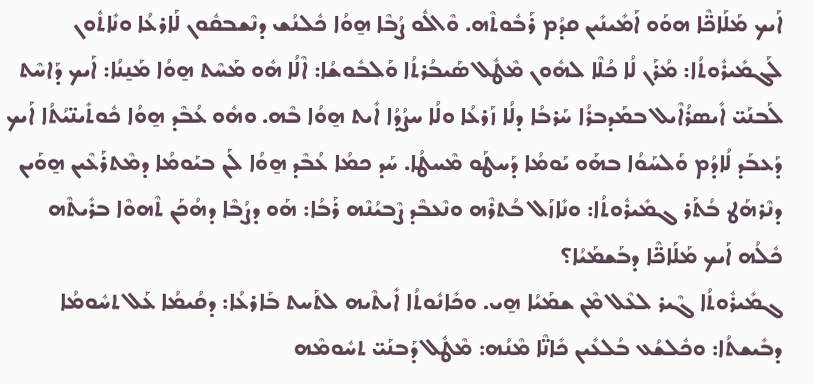ܐܰܝܟ ܡܰܠܰܐܟ̈ܶܐ ܗܘܰܘ ܐܰܡܺܝܢܺܝܢ ܩܕܳܡ ܪܰܒܽܘܬܶܗ. ܘܶܐܠܽܘ ܨܳܒܶܐ ܗ̱ܘܳܐ ܟܽܠܢܳܫ ܕܢܶܫܒܩܽܘܢ ܠܰܐܪܥܳܐ ܘܢܺܐܬܽܘܢ ܠܰܓܡܺܝܪܽܘܬܳܐ: ܡܳܪܰܢ ܠܳܐ ܟܳܠܶܐ ܠܗܽܘܢ ܡܶܛܽܠ ܣܰܝܒܳܪܬܳܐ ܘܰܠܒܽܘܫܳܐ: ܐܶܠܳܐ ܗܽܘ ܡܰܚܶܬ ܗ̱ܘܳܐ ܡܰܢ̱ܢܳܐ: ܐܰܝܟ ܕܰܐܚܶܬ ܠܰܒܢܰܝ̈ ܐܺܝܣܪܳܐܶܝܠ ܒܡܰܕܒܪܳܐ ܚܰܪܒܳܐ ܕܠܳܐ ܙܰܪܥܳܐ ܘܠܳܐ ܚܨܳܕܳܐ ܐܺܝܬ ܗ̱ܘܳܐ ܒܶܗ. ܘܗܽܘ ܥܳܒܶܕ ܗ̱ܘܳܐ ܟܽܘܬܺܝܢ̈ܝܳܬܳܐ ܐܰܝܟ ܕܰܥܒܰܕ ܠܳܐܕܳܡ ܘܰܠܚܰܘܳܐ ܒܗܰܘ ܝܰܘܡܳܐ ܕܰܚܛܰܘ ܡܶܚܛܳܐ. ܚܰܕ ܟܡܳܐ ܥܳܒܶܕ ܗ̱ܘܳܐ ܠܰܢ ܒܝܰܘܡܳܐ ܕܡܶܬܪܰܥܶܝܢ ܗ̱ܘܰܝܢ ܕܢܶܪܗܰܛ ܒܳܬܰܪ ܓܡܺܝܪܽܘܬܳܐ: ܘܢܺܐܙܰܠ ܒܳܬܪܶܗ ܘܢܶܥܒܶܕ ܨܶܒܝܳܢܶܗ ܪܰܒܳܐ: ܗܰܘ ܕܨܳܒܶܐ ܕܗܳܟܰܢ ܬܶܗܘܶܐ ܒܪܺܝܬܶܗ ܟܽܠܳܗ ܐܰܝܟ ܡܰܠܰܐܟ̈ܶܐ ܕܒܰܫܡܰܝܳܐ؟
ܓܡܺܝܪܽܘܬܳܐ ܓܶܝܪ ܠܥܶܠ ܡܶܢ ܫܡܰܝܳܐ ܗ̱ܝ. ܘܟܺܐܢܽܘܬܳܐ ܐܺܝܬܶܝܗ ܠܬܰܚܬ ܒܰܐܪܥܳܐ: ܕܩܳܝܡܳܐ ܥܰܠ ܬܚܽܘܡܳܐ ܕܒܺܝܫܬܳܐ: ܘܟܽܠܫܳܥ ܒܳܠܥܺܝܢ ܟܺܐܢ̈ܶܐ ܡܶܢܳܗ: ܡܶܛܽܠ ܕܰܒܢܰܝ̈ ܬܚܽܘܡܶܗ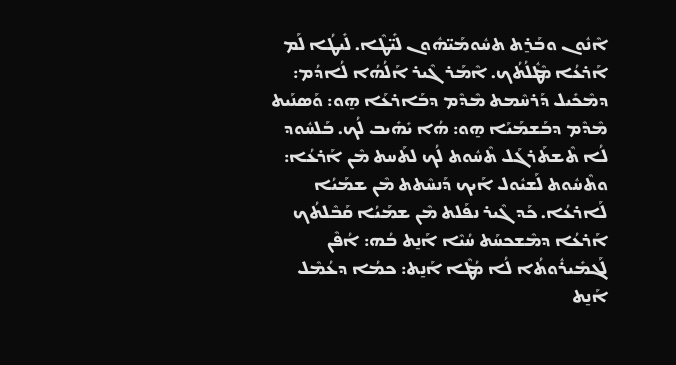ܐܶܢܽܘܢ ܘܒܰܪ̱ܬ ܬܚܽܘܡܰܝ̈ܗܽܘܢ ܠܺܝ̈ܛܶܐ. ܠܺܝܛܳܐ ܠܰܡ ܐܰܪܥܳܐ ܡܶܛܽܠܳܬܳܟ. ܐܶܡܰܪ ܓܶܝܪ ܐܰܠܳܗܳܐ ܠܳܐܕܳܡ: ܕܡܶܟܺܝܠ ܕܰܪܚܶܡܬ ܡܶܕܶܡ ܕܒܰܐܪܥܰܐ ܗ̱ܘ: ܘܰܣܢܰܝܬ ܡܶܕܶܡ ܕܒܰܫܡܰܝܰܐ ܗ̱ܘ: ܗܳܐ ܝܺܗܺܝܒ ܠܳܟ. ܒܰܠܚܽܘܕ ܠܳܐ ܬܶܫܬܰܪܓܰܠ ܬܶܚܽܘܬ ܠܳܟ ܠܬܰܚܬ ܡܶܢ ܐܰܪܥܳܐ: ܘܬܶܚܽܘܬ ܠܰܫܝܽܘܠ ܐܰܝܟ ܕܰܢܚܶܬܬ ܡܶܢ ܫܡܰܝܳܐ ܠܰܐܪܥܳܐ. ܟܰܕ ܓܶܝܪ ܢܦܰܠܬ ܡܶܢ ܫܡܰܝܳܐ ܩܰܒܶܠܬܳܟ ܐܰܪܥܳܐ ܕܡܶܫܟܚܰܬ ܚܳܝܶܐ ܐܰܢ̱ܬ ܒܳܗ: ܐܳܦܶܢ ܠܰܓܡܺܝܪܽܘܬܳܐ ܠܳܐ ܡܳܛܶܐ ܐܰܢ̱ܬ: ܟܡܳܐ ܕܥܳܡܶܠ ܐܰܢ̱ܬ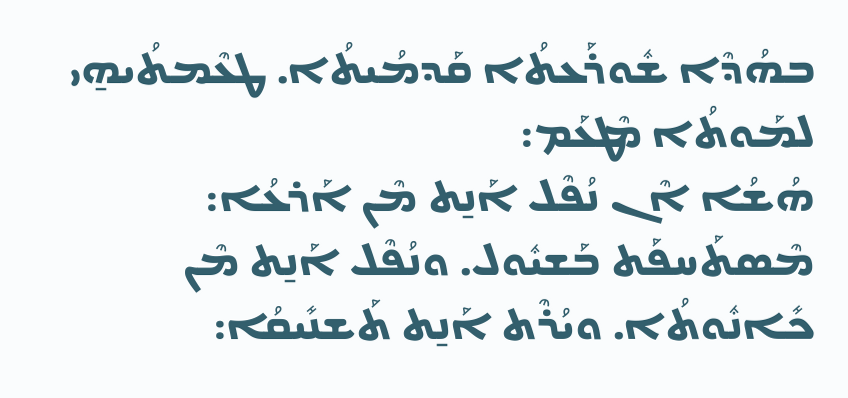ܒܗܳܕܶܐ ܫܽܘܪܰܥܬܳܐ ܩܰܕܡܳܝܬܳܐ. ܛܥܶܡܬܳܝܗ̱ܝ ܠܡܰܘܬܳܐ ܡܶܛܥܰܡ:
ܗܳܫܳܐ ܐܶܢ ܢܳܦܶܠ ܐܰܢ̱ܬ ܡܶܢ ܐܰܪܥܳܐ: ܡܶܣܬܰܚܦܰܬ ܒܰܫܝܽܘܠ. ܘܢܳܦܶܠ ܐܰܢ̱ܬ ܡܶܢ ܟܺܐܢܽܘܬܳܐ. ܘܝܳܪܶܬ ܐܰܢ̱ܬ ܬܰܫܢܺܝܩܳܐ: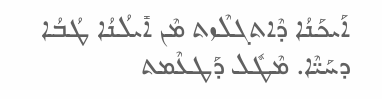ܐܰܝܟܰܢܳܐ ܕܶܐܬܓܠܶܙܬ ܡܶܢ ܐܺܝܠܳܢܳܐ ܛܳܒܳܐ ܕܚܰܝ̈ܶܐ. ܡܶܛܽܠ ܕܰܛܥܶܡܬ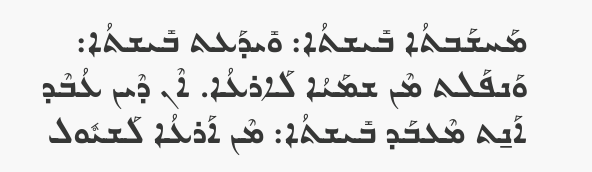ܡܰܚܫܰܒܬܳܐ ܒܺܝܫܬܳܐ: ܘܺܝܕܰܥܬ ܒܺܝܫܬܳܐ: ܘܰܢܦܰܠܬ ܡܶܢ ܫܡܰܝܳܐ ܠܰܐܪܥܳܐ. ܐܶܢ ܕܶܝܢ ܥܳܒܶܕ ܐܰܢ̱ܬ ܡܶܥܒܰܕ ܒܺܝܫܬܳܐ: ܡܶܢ ܐܰܪܥܳܐ ܠܰܫܝܽܘܠ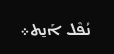ܢܳܦܶܠ ܐܰܢ̱ܬ܀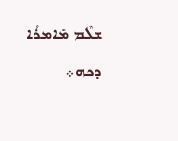ܫܠܶܡ ܡܺܐܡܪܳܐ ܕܟܗ܀